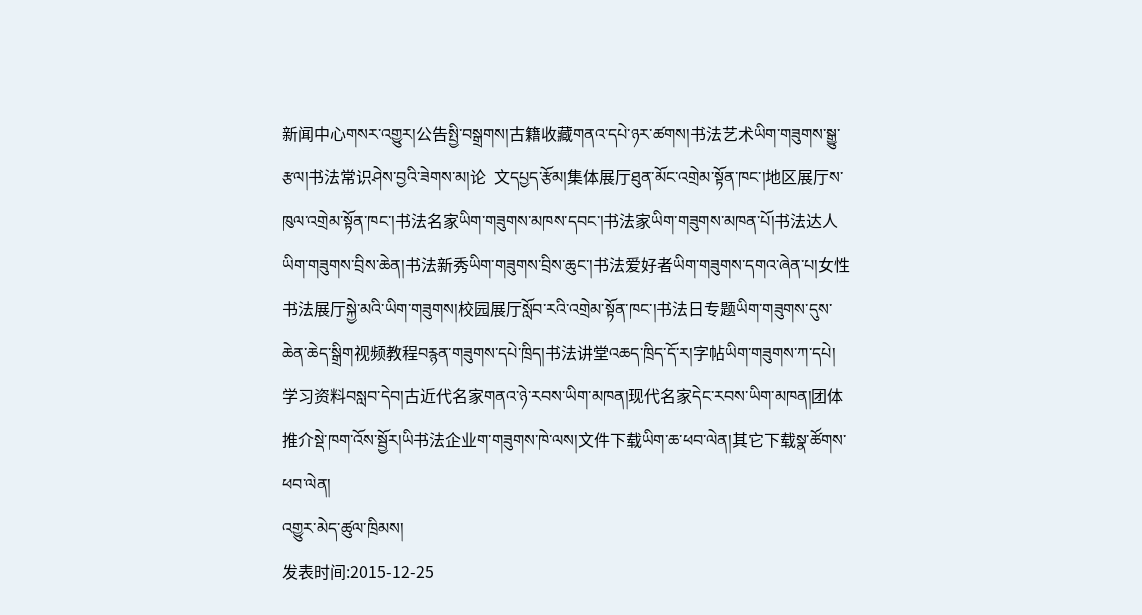新闻中心གསར་འགྱུར།公告སྤྱི་བསྒྲགས།古籍收藏གནའ་དཔེ་ཉར་ཚགས།书法艺术ཡིག་གཟུགས་སྒྱུ་རྩལ།书法常识ཤེས་བྱའི་ཟེགས་མ།论  文དཔྱད་རྩོམ།集体展厅ཐུན་མོང་འགྲེམ་སྟོན་ཁང་།地区展厅ས་ཁུལ་འགྲེམ་སྟོན་ཁང་།书法名家ཡིག་གཟུགས་མཁས་དབང་།书法家ཡིག་གཟུགས་མཁན་པོ།书法达人ཡིག་གཟུགས་བྲིས་ཆེན།书法新秀ཡིག་གཟུགས་བྲིས་ཆུང་།书法爱好者ཡིག་གཟུགས་དགའ་ཞེན་པ།女性书法展厅སྐྱེ་མའི་ཡིག་གཟུགས།校园展厅སློབ་རའི་འགྲེམ་སྟོན་ཁང་།书法日专题ཡིག་གཟུགས་དུས་ཆེན་ཆེད་སྒྲིག视频教程བརྙན་གཟུགས་དཔེ་ཁྲིད།书法讲堂འཆད་ཁྲིད་དོ་ར།字帖ཡིག་གཟུགས་ཀ་དཔེ།学习资料བསླབ་དེབ།古近代名家གནའ་ཉེ་རབས་ཡིག་མཁན།现代名家དེང་རབས་ཡིག་མཁན།团体推介སྡེ་ཁག་འོས་སྦྱོར།ཡི书法企业ག་གཟུགས་ཁེ་ལས།文件下载ཡིག་ཆ་ཕབ་ལེན།其它下载སྣ་ཚོགས་ཕབ་ལེན།
འགྱུར་མེད་ཚུལ་ཁྲིམས།
发表时间:2015-12-25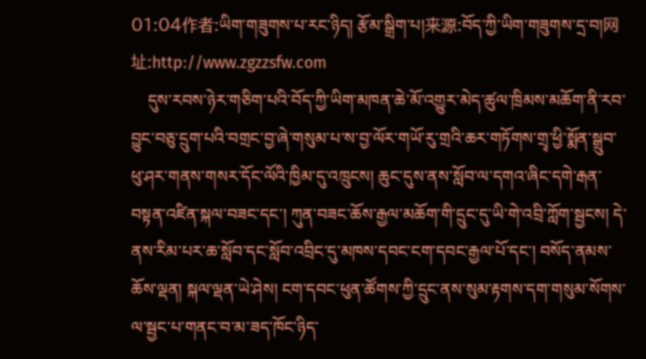01:04作者:ཡིག་གཟུགས་པ་རང་ཉིད། རྩོམ་སྒྲིག་པ།来源:བོད་ཀྱི་ཡིག་གཟུགས་དྲ་བ།网址:http://www.zgzzsfw.com
    དུས་རབས་ཉེར་གཅིག་པའི་བོད་ཀྱི་ཡིག་མཁན་ཆེ་མོ་འགྱུར་མེད་ཚུལ་ཁྲིམས་མཆོག་ནི་རབ་བྱུང་བཅུ་དྲུག་པའི་བགྲང་བྱ་ཞེ་གསུམ་པ་ས་བྱ་ལོར་གཡོ་རུ་གྲའི་ཆར་གཏོགས་གྲྭ་ཕྱི་སྨོན་སྒྲུབ་ཕུ་ཤར་གནས་གསར་དོང་ལོའི་ཁྱིམ་དུ་འཁྲུངས། ཆུང་དུས་ནས་སློབ་ལ་དགའ་ཞིང་དགེ་རྒན་བསྟན་འཛིན་སྐལ་བཟང་དང་། ཀུན་བཟང་ཆོས་རྒྱལ་མཆོག་གི་དྲུང་དུ་ཡི་གེ་འབྲི་ཀློག་སྦྱངས། དེ་ནས་རིམ་པར་ཆ་སློབ་དང་སློབ་འབྲིང་དུ་མཁས་དབང་ངག་དབང་རྒྱལ་པོ་དང་། བསོད་ནམས་ཆོས་ལྡན། སྐལ་ལྡན་ཡེ་ཤེས། ངག་དབང་ཕུན་ཚོགས་ཀྱི་དྲུང་ནས་སུམ་རྟགས་དག་གསུམ་སོགས་ལ་སྦྱང་པ་གནང་བ་མ་ཟད་ཁོང་ཉིད་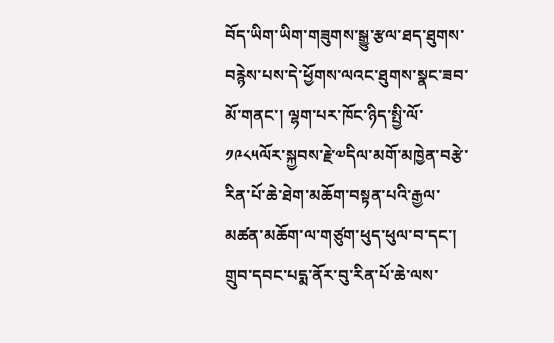བོད་ཡིག་ཡིག་གཟུགས་སྒྱུ་རྩལ་ཐད་ཐུགས་བརྙེས་པས་དེ་ཕྱོགས་ལའང་ཐུགས་སྣང་ཟབ་མོ་གནང་། ལྷག་པར་ཁོང་ཉིད་སྤྱི་ལོ་༡༩༨༥ལོར་སྐྱབས་རྗེ་༧དིལ་མགོ་མཁྱེན་བརྩེ་རིན་པོ་ཆེ་ཐེག་མཆོག་བསྟན་པའི་རྒྱལ་མཚན་མཆོག་ལ་གཙུག་ཕུད་ཕུལ་བ་དང་། གྲུབ་དབང་པདྨ་ནོར་བུ་རིན་པོ་ཆེ་ལས་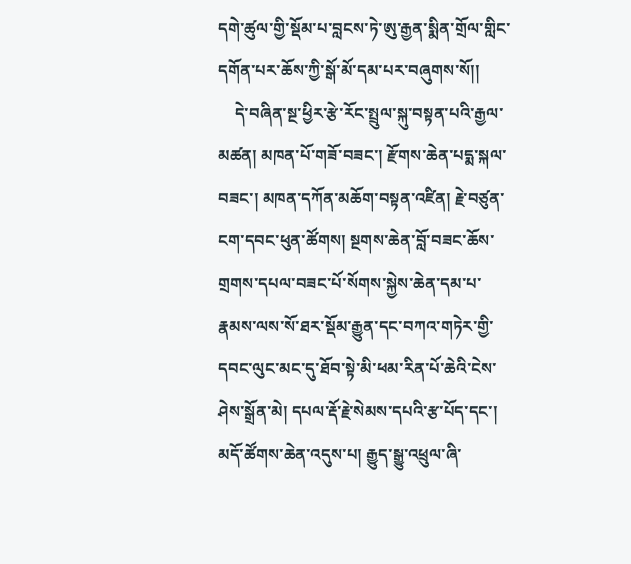དགེ་ཚུལ་གྱི་སྡོམ་པ་བླངས་ཏེ་ཨུ་རྒྱན་སྨིན་གྲོལ་གླིང་དགོན་པར་ཆོས་ཀྱི་སྒོ་མོ་དམ་པར་བཞུགས་སོ།།
    དེ་བཞིན་སྔ་ཕྱིར་རྩེ་རོང་སྤྲུལ་སྐུ་བསྟན་པའི་རྒྱལ་མཚན། མཁན་པོ་གཟོ་བཟང་། རྫོགས་ཆེན་པདྨ་སྐལ་བཟང་། མཁན་དཀོན་མཆོག་བསྟན་འཛིན། རྗེ་བཙུན་ངག་དབང་ཕུན་ཚོགས། སྔགས་ཆེན་བློ་བཟང་ཆོས་གྲགས་དཔལ་བཟང་པོ་སོགས་སྐྱེས་ཆེན་དམ་པ་རྣམས་ལས་སོ་ཐར་སྡོམ་རྒྱུན་དང་བཀའ་གཏེར་གྱི་དབང་ལུང་མང་དུ་ཐོབ་སྟེ་མི་ཕམ་རིན་པོ་ཆེའི་ངེས་ཤེས་སྒྲོན་མེ། དཔལ་རྡོ་རྗེ་སེམས་དཔའི་རྩ་པོད་དང་། མདོ་ཚོགས་ཆེན་འདུས་པ། རྒྱུད་སྒྱུ་འཕྲུལ་ཞི་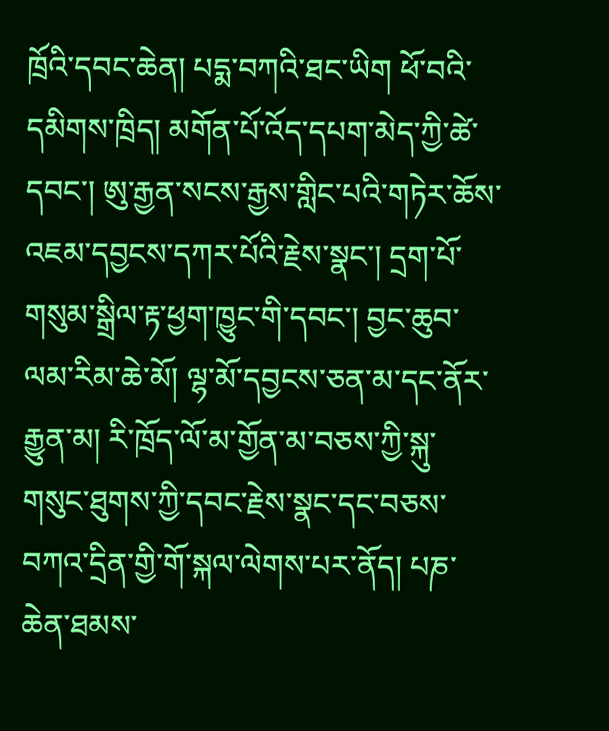ཁྲོའི་དབང་ཆེན། པདྨ་བཀའི་ཐང་ཡིག ཕོ་བའི་དམིགས་ཁྲིད། མགོན་པོ་འོད་དཔག་མེད་ཀྱི་ཚེ་དབང་། ཨུ་རྒྱན་སངས་རྒྱས་གླིང་པའི་གཏེར་ཆོས་འཇམ་དབྱངས་དཀར་པོའི་རྗེས་སྣང་། དྲག་པོ་གསུམ་སྒྲིལ་རྟ་ཕྱག་ཁྱུང་གི་དབང་། བྱང་ཆུབ་ལམ་རིམ་ཆེ་མོ། ལྷ་མོ་དབྱངས་ཅན་མ་དང་ནོར་རྒྱུན་མ། རི་ཁྲོད་ལོ་མ་གྱོན་མ་བཅས་ཀྱི་སྐུ་གསུང་ཐུགས་ཀྱི་དབང་རྗེས་སྣང་དང་བཅས་བཀའ་དྲིན་གྱི་གོ་སྐལ་ལེགས་པར་ནོད། པཎ་ཆེན་ཐམས་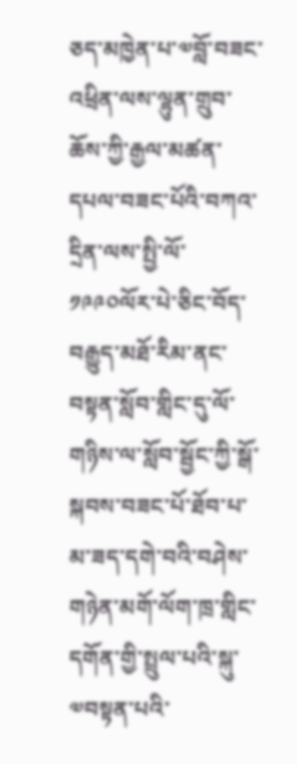ཅད་མཁྱེན་པ་༧བློ་བཟང་འཕྲིན་ལས་ལྷུན་གྲུབ་ཆོས་ཀྱི་རྒྱལ་མཚན་དཔལ་བཟང་པོའི་བཀའ་དྲིན་ལས་སྤྱི་ལོ་༡༩༩༠ལོར་པེ་ཅིང་བོད་བརྒྱུད་མཐོ་རིམ་ནང་བསྟན་སློབ་གླིང་དུ་ལོ་གཉིས་ལ་སློབ་སྦྱོང་ཀྱི་སྒོ་སྐབས་བཟང་པོ་ཐོབ་པ་མ་ཟད་དགེ་བའི་བཤེས་གཉེན་མགོ་ལོག་ཁྲ་གླིང་དགོན་གྱི་སྤྲུལ་པའི་སྐུ་༧བསྟན་པའི་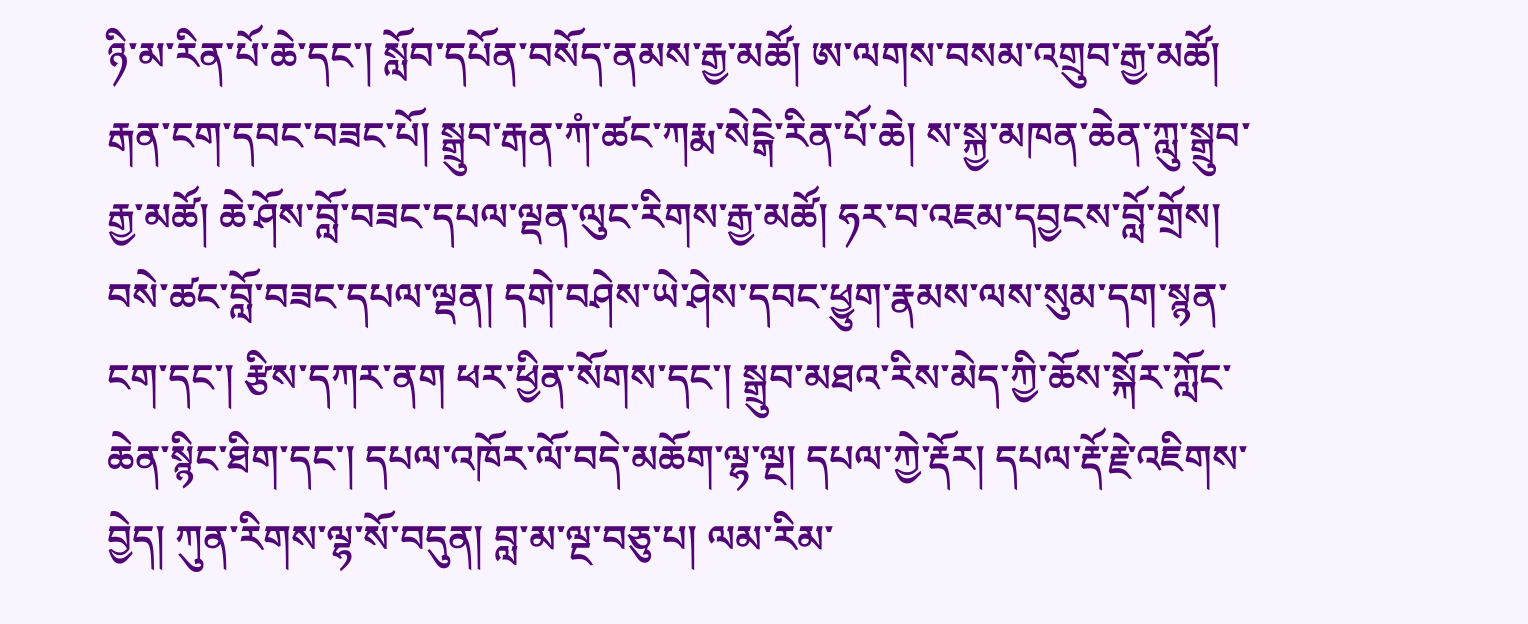ཉི་མ་རིན་པོ་ཆེ་དང་། སློབ་དཔོན་བསོད་ནམས་རྒྱ་མཚོ། ཨ་ལགས་བསམ་འགྲུབ་རྒྱ་མཚོ། རྒན་ངག་དབང་བཟང་པོ། སྒྲུབ་རྒན་ཀཾ་ཚང་ཀརྨ་སེངྒེ་རིན་པོ་ཆེ། ས་སྐྱ་མཁན་ཆེན་ཀླུ་སྒྲུབ་རྒྱ་མཚོ། ཆེ་ཤོས་བློ་བཟང་དཔལ་ལྡན་ལུང་རིགས་རྒྱ་མཚོ། ཧར་བ་འཇམ་དབྱངས་བློ་གྲོས། བསེ་ཚང་བློ་བཟང་དཔལ་ལྡན། དགེ་བཤེས་ཡེ་ཤེས་དབང་ཕྱུག་རྣམས་ལས་སུམ་དག་སྙན་ངག་དང་། རྩིས་དཀར་ནག ཕར་ཕྱིན་སོགས་དང་། སྒྲུབ་མཐའ་རིས་མེད་ཀྱི་ཆོས་སྐོར་ཀློང་ཆེན་སྙིང་ཐིག་དང་། དཔལ་འཁོར་ལོ་བདེ་མཆོག་ལྷ་ལྔ། དཔལ་ཀྱེ་རྡོར། དཔལ་རྡོ་རྗེ་འཇིགས་བྱེད། ཀུན་རིགས་ལྷ་སོ་བདུན། བླ་མ་ལྔ་བཅུ་པ། ལམ་རིམ་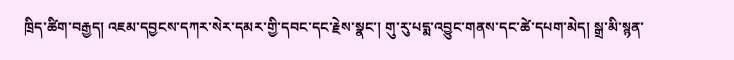ཁྲིད་ཚིག་བརྒྱད། འཇམ་དབྱངས་དཀར་སེར་དམར་གྱི་དབང་དང་རྗེས་སྣང་། གུ་རུ་པདྨ་འབྱུང་གནས་དང་ཚེ་དཔག་མེད། སྒྲ་མི་སྙན་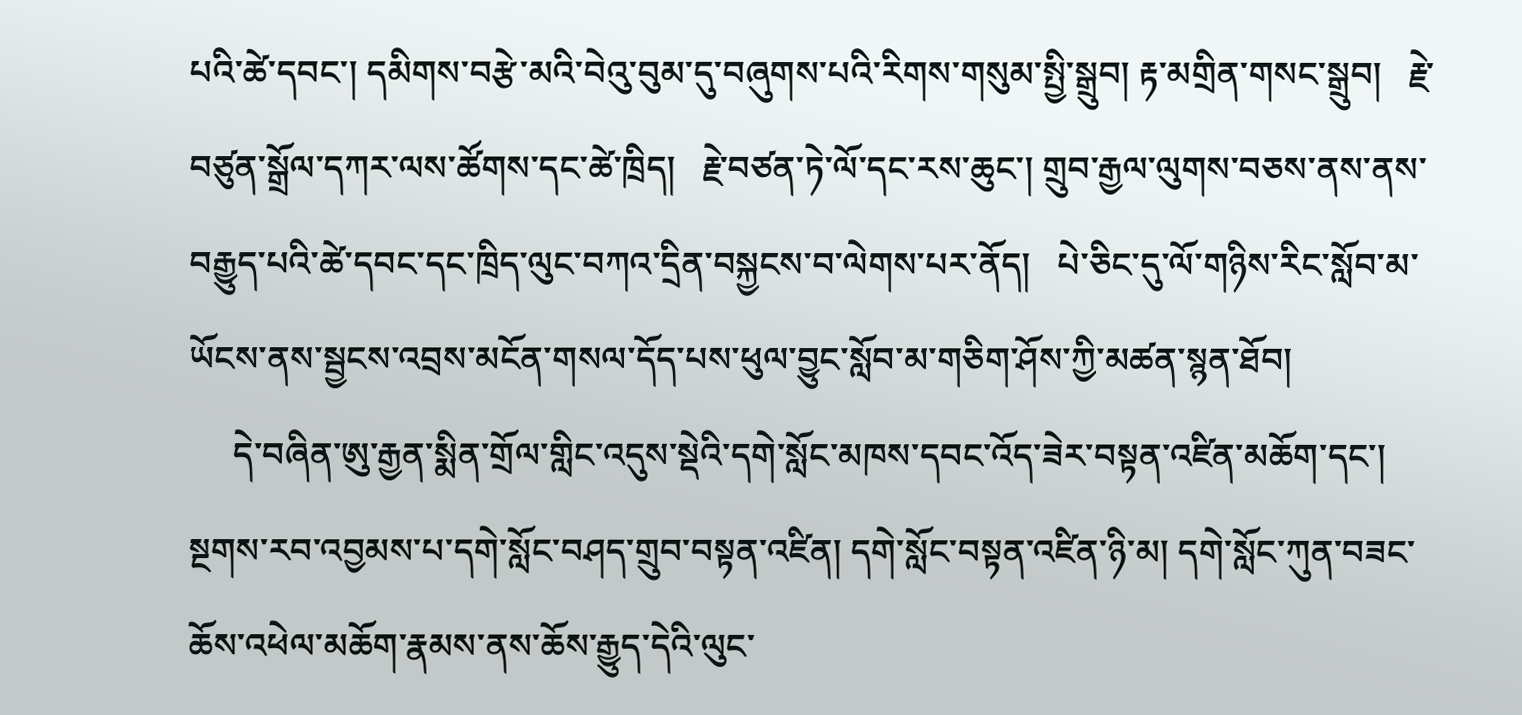པའི་ཚེ་དབང་། དམིགས་བརྩེ་མའི་བེའུ་བུམ་དུ་བཞུགས་པའི་རིགས་གསུམ་སྤྱི་སྒྲུབ། རྟ་མགྲིན་གསང་སྒྲུབ།   རྗེ་བཙུན་སྒྲོལ་དཀར་ལས་ཚོགས་དང་ཚེ་ཁྲིད།   རྗེ་བཙན་ཏེ་ལོ་དང་རས་ཆུང་། གྲུབ་རྒྱལ་ལུགས་བཅས་ནས་ནས་བརྒྱུད་པའི་ཚེ་དབང་དང་ཁྲིད་ལུང་བཀའ་དྲིན་བསྐྱངས་བ་ལེགས་པར་ནོད།   པེ་ཅིང་དུ་ལོ་གཉིས་རིང་སློབ་མ་ཡོངས་ནས་སྦྱངས་འབྲས་མངོན་གསལ་དོད་པས་ཕུལ་བྱུང་སློབ་མ་གཅིག་ཤོས་ཀྱི་མཚན་སྙན་ཐོབ།
     དེ་བཞིན་ཨུ་རྒྱན་སྨིན་གྲོལ་གླིང་འདུས་སྡེའི་དགེ་སློང་མཁས་དབང་འོད་ཟེར་བསྟན་འཛིན་མཆོག་དང་། སྔགས་རབ་འབྱམས་པ་དགེ་སློང་བཤད་གྲུབ་བསྟན་འཛིན། དགེ་སློང་བསྟན་འཛིན་ཉི་མ། དགེ་སློང་ཀུན་བཟང་ཆོས་འཕེལ་མཆོག་རྣམས་ནས་ཆོས་རྒྱུད་དེའི་ལུང་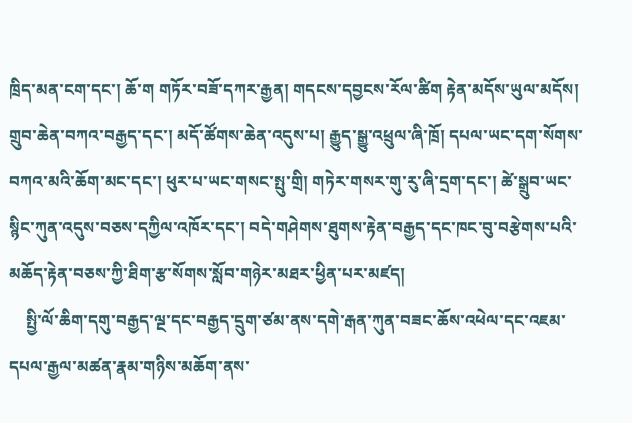ཁྲིད་མན་ངག་དང་། ཆོ་ག གཏོར་བཟོ་དཀར་རྒྱན། གདངས་དབྱངས་རོལ་ཚིག རྟེན་མདོས་ཡུལ་མདོས།   གྲུབ་ཆེན་བཀའ་བརྒྱད་དང་། མདོ་ཚོགས་ཆེན་འདུས་པ། རྒྱུད་སྒྱུ་འཕྲུལ་ཞི་ཁྲོ། དཔལ་ཡང་དག་སོགས་བཀའ་མའི་ཆོག་མང་དང་། ཕུར་པ་ཡང་གསང་སྤུ་གྲི། གཏེར་གསར་གུ་རུ་ཞི་དྲག་དང་། ཚེ་སྒྲུབ་ཡང་སྙིང་ཀུན་འདུས་བཅས་དཀྱིལ་འཁོར་དང་། བདེ་གཤེགས་ཐུགས་རྟེན་བརྒྱད་དང་ཁང་བུ་བརྩེགས་པའི་མཆོད་རྟེན་བཅས་ཀྱི་ཐིག་རྩ་སོགས་སློབ་གཉེར་མཐར་ཕྱིན་པར་མཛད།
    སྤྱི་ལོ་ཆིག་དགུ་བརྒྱད་ལྔ་དང་བརྒྱད་དྲུག་ཙམ་ནས་དགེ་རྒན་ཀུན་བཟང་ཆོས་འཕེལ་དང་འཇམ་དཔལ་རྒྱལ་མཚན་རྣམ་གཉིས་མཆོག་ནས་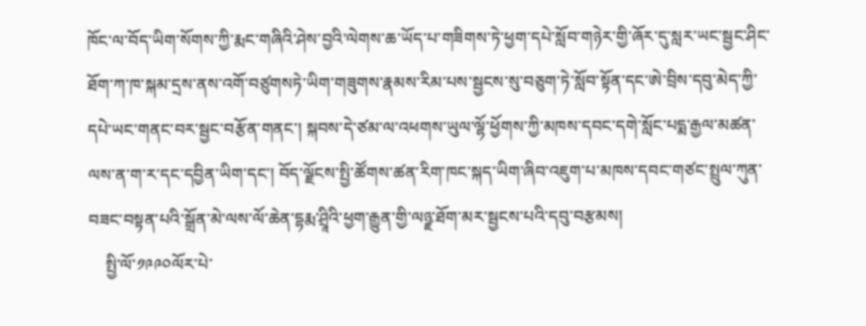ཁོང་ལ་བོད་ཡིག་སོགས་ཀྱི་རྨང་གཞིའི་ཤེས་བྱའི་ལེགས་ཆ་ཡོད་པ་གཟིགས་ཏེ་ཕྱག་དཔེ་སློབ་གཉེར་གྱི་ཞོར་དུ་སླར་ཡང་སྦྱང་ཤིང་ཐོག་ཀ་ཁ་སྐམ་དྲས་ནས་འགོ་བཙུགསཏེ་ཡིག་གཟུགས་རྣམས་རིམ་པས་སྦྱངས་སུ་བཅུག་ཏེ་སློབ་སྟོན་དང་ཨེ་བྲིས་དབུ་མེད་ཀྱི་དཔེ་ཡང་གནང་བར་སྦྱང་བརྩོན་གནང་། སྐབས་དེ་ཙམ་ལ་འཕགས་ཡུལ་ལྷོ་ཕྱོགས་ཀྱི་མཁས་དབང་དགེ་སློང་པདྨ་རྒྱལ་མཚན་ལས་ན་ག་ར་དང་དབྱིན་ཡིག་དང་། བོད་ལྗོངས་སྤྱི་ཚོགས་ཚན་རིག་ཁང་སྐད་ཡིག་ཞིབ་འཇུག་པ་མཁས་དབང་གཙང་སྤྲུལ་ཀུན་བཟང་བསྟན་པའི་སྒྲོན་མེ་ལས་ལོ་ཆེན་དྷརྨ་ཤྲཱིའི་ཕྱག་རྒྱུན་གྱི་ལཉྫ་ཐོག་མར་སྦྱངས་པའི་དབུ་བརྩམས།
    སྤྱི་ལོ་༡༩༩༠ལོར་པེ་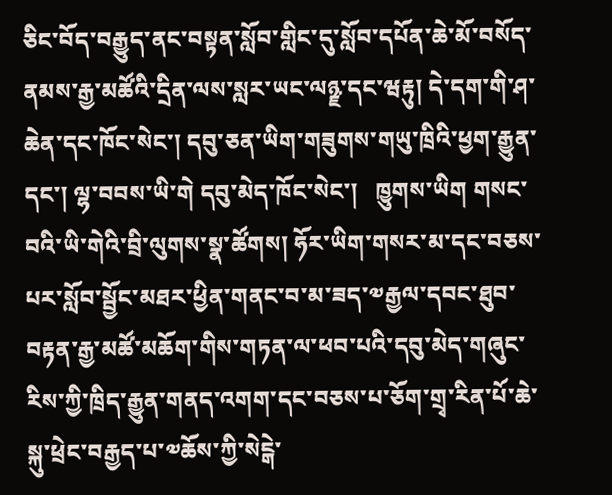ཅིང་བོད་བརྒྱུད་ནང་བསྟན་སློབ་གླིང་དུ་སློབ་དཔོན་ཆེ་མོ་བསོད་ནམས་རྒྱ་མཚོའི་དྲིན་ལས་སླར་ཡང་ལཉྫ་དང་ཝརྟུ། དེ་དག་གི་ཤ་ཆེན་དང་ཁོང་སེང་། དབུ་ཅན་ཡིག་གཟུགས་གཡུ་ཁྲིའི་ཕྱག་རྒྱུན་དང་། ལྷ་བབས་ཡི་གེ དབུ་མེད་ཁོང་སེང་།   ཁྱུགས་ཡིག གསང་བའི་ཡི་གེའི་བྲི་ལུགས་སྣ་ཚོགས། ཧོར་ཡིག་གསར་མ་དང་བཅས་པར་སློབ་སྦྱོང་མཐར་ཕྱིན་གནང་བ་མ་ཟད་༧རྒྱལ་དབང་ཐུབ་བརྟན་རྒྱ་མཚོ་མཆོག་གིས་གཏན་ལ་ཕབ་པའི་དབུ་མེད་གཞུང་རིས་ཀྱི་ཁྲིད་རྒྱུན་གནད་འགག་དང་བཅས་པ་ཅོག་གྲྭ་རིན་པོ་ཆེ་སྐུ་ཕྲེང་བརྒྱད་པ་༧ཆོས་ཀྱི་སེངྒེ་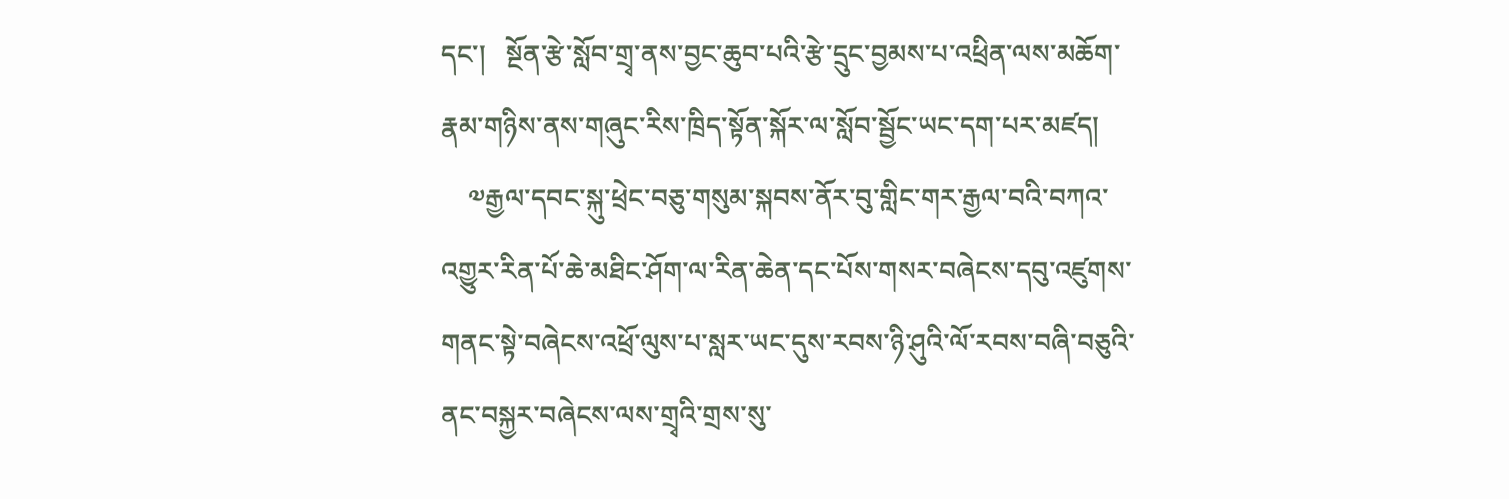དང་།   སྔོན་རྩེ་སློབ་གྲྭ་ནས་བྱང་ཆུབ་པའི་རྩེ་དྲུང་བྱམས་པ་འཕྲིན་ལས་མཆོག་རྣམ་གཉིས་ནས་གཞུང་རིས་ཁྲིད་སྟོན་སྐོར་ལ་སློབ་སྦྱོང་ཡང་དག་པར་མཛད།
    ༧རྒྱལ་དབང་སྐུ་ཕྲེང་བཅུ་གསུམ་སྐབས་ནོར་བུ་གླིང་གར་རྒྱལ་བའི་བཀའ་འགྱུར་རིན་པོ་ཆེ་མཐིང་ཤོག་ལ་རིན་ཆེན་དང་པོས་གསར་བཞེངས་དབུ་འཛུགས་གནང་སྟེ་བཞེངས་འཕྲོ་ལུས་པ་སླར་ཡང་དུས་རབས་ཉི་ཤུའི་ལོ་རབས་བཞི་བཅུའི་ནང་བསྐྱར་བཞེངས་ལས་གྲྭའི་གྲས་སུ་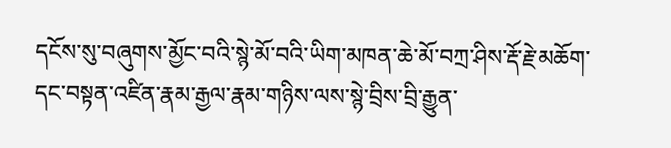དངོས་སུ་བཞུགས་མྱོང་བའི་སྙེ་མོ་བའི་ཡིག་མཁན་ཆེ་མོ་བཀྲ་ཤིས་རྡོ་རྗེ་མཆོག་དང་བསྟན་འཛིན་རྣམ་རྒྱལ་རྣམ་གཉིས་ལས་སྙེ་བྲིས་བྲི་རྒྱུན་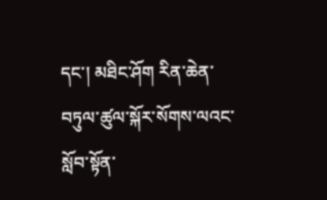དང་། མཐིང་ཤོག རིན་ཆེན་བཏུལ་ཚུལ་སྐོར་སོགས་ལའང་སློབ་སྟོན་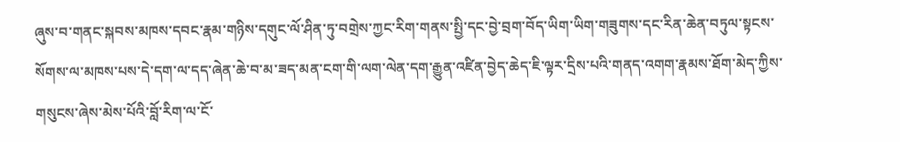ཞུས་བ་གནང་སྐབས་མཁས་དབང་རྣམ་གཉིས་དགུང་ལོ་ཤིན་ཏུ་བགྲེས་ཀྱང་རིག་གནས་སྤྱི་དང་བྱེ་བྲག་བོད་ཡིག་ཡིག་གཟུགས་དང་རིན་ཆེན་བཏུལ་སྟངས་སོགས་ལ་མཁས་པས་དེ་དག་ལ་དད་ཞེན་ཆེ་བ་མ་ཟད་མན་ངག་གི་ལག་ལེན་དག་རྒྱུན་འཛིན་བྱེད་ཆེད་ཇི་ལྟར་དྲིས་པའི་གནད་འགག་རྣམས་ཐོག་མེད་ཀྱིས་གསུངས་ཞེས་མེས་པོའི་བློ་རིག་ལ་ངོ་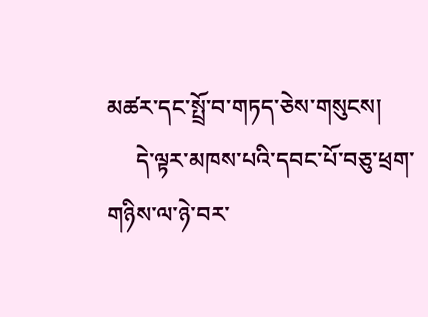མཚར་དང་སྤྲོ་བ་གཏད་ཅེས་གསུངས།
     དེ་ལྟར་མཁས་པའི་དབང་པོ་བཅུ་ཕྲག་གཉིས་ལ་ཉེ་བར་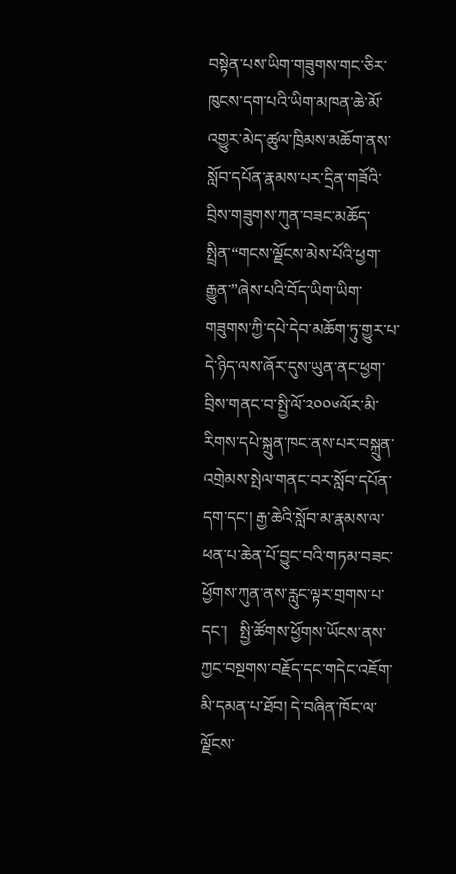བསྟེན་པས་ཡིག་གཟུགས་གང་ཅིར་ཁུངས་དག་པའི་ཡིག་མཁན་ཆེ་མོ་འགྱུར་མེད་ཚུལ་ཁྲིམས་མཆོག་ནས་སློབ་དཔོན་རྣམས་པར་དྲིན་གཟོའི་བྲིས་གཟུགས་ཀུན་བཟང་མཆོད་སྤྲིན་“གངས་ལྗོངས་མེས་པོའི་ཕྱག་རྒྱུན་”ཞེས་པའི་བོད་ཡིག་ཡིག་གཟུགས་ཀྱི་དཔེ་དེབ་མཆོག་ཏུ་གྱུར་པ་དེ་ཉིད་ལས་ཞོར་དུས་ཡུན་ནང་ཕྱག་བྲིས་གནང་བ་སྤྱི་ལོ་༢༠༠༦ལོར་མི་རིགས་དཔེ་སྐྲུན་ཁང་ནས་པར་བསྐྲུན་འགྲེམས་སྤེལ་གནང་བར་སློབ་དཔོན་དག་དང་། རྒྱ་ཆེའི་སློབ་མ་རྣམས་ལ་ཕན་པ་ཆེན་པོ་བྱུང་བའི་གཏམ་བཟང་ཕྱོགས་ཀུན་ནས་རླུང་ལྟར་གྲགས་པ་དང་།   སྤྱི་ཚོགས་ཕྱོགས་ཡོངས་ནས་ཀྱང་བསྔགས་བརྗོད་དང་གདེང་འཇོག་མི་དམན་པ་ཐོབ། དེ་བཞིན་ཁོང་ལ་ལྗོངས་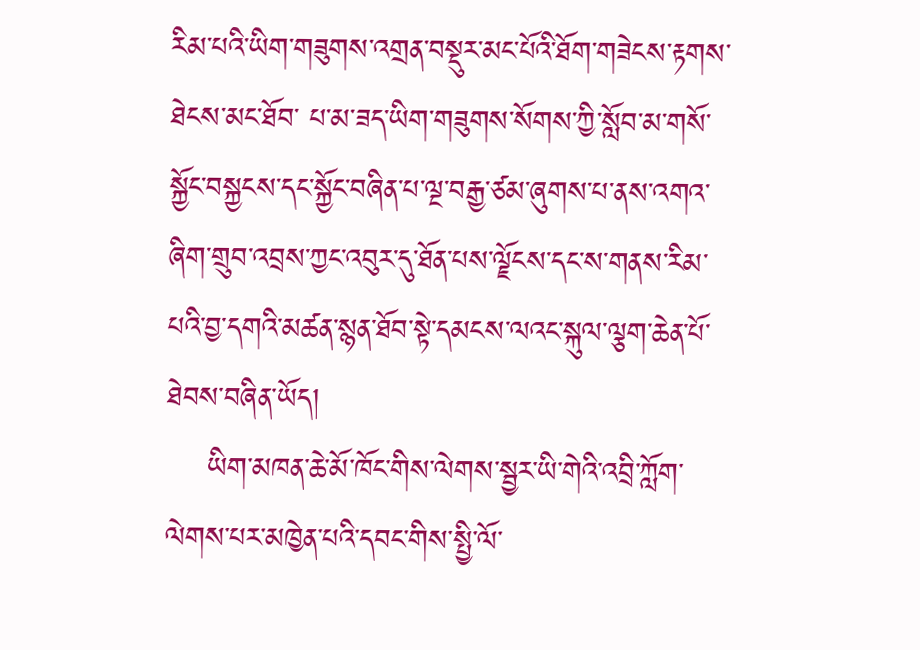རིམ་པའི་ཡིག་གཟུགས་འགྲན་བསྡུར་མང་པོའི་ཐོག་གཟེངས་རྟགས་ཐེངས་མང་ཐོབ་ པ་མ་ཟད་ཡིག་གཟུགས་སོགས་ཀྱི་སློབ་མ་གསོ་སྐྱོང་བསྐྱངས་དང་སྐྱོང་བཞིན་པ་ལྔ་བརྒྱ་ཙམ་ཞུགས་པ་ནས་འགའ་ཞིག་གྲུབ་འབྲས་ཀྱང་འབུར་དུ་ཐོན་པས་ལྗོངས་དང་ས་གནས་རིམ་པའི་བྱ་དགའི་མཚན་སྙན་ཐོབ་སྟེ་དམངས་ལའང་སྐུལ་ལྕག་ཆེན་པོ་ཐེབས་བཞིན་ཡོད།
    ཡིག་མཁན་ཆེ་མོ་ཁོང་གིས་ལེགས་སྦྱར་ཡི་གེའི་འབྲི་ཀློག་ལེགས་པར་མཁྱེན་པའི་དབང་གིས་སྤྱི་ལོ་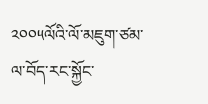༢༠༠༥ལོའི་ལོ་མཇུག་ཙམ་ལ་བོད་རང་སྐྱོང་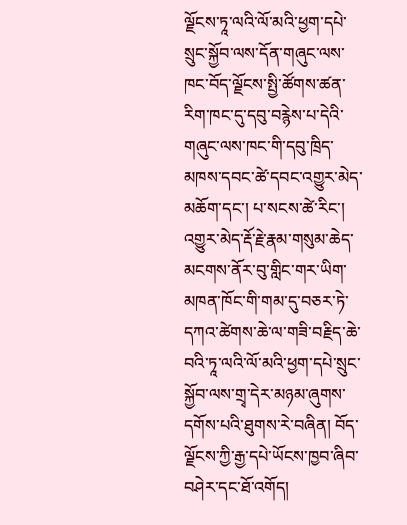ལྗོངས་ཏཱ་ལའི་ལོ་མའི་ཕྱག་དཔེ་སྲུང་སྐྱོབ་ལས་དོན་གཞུང་ལས་ཁང་བོད་ལྗོངས་སྤྱི་ཚོགས་ཚན་རིག་ཁང་དུ་དབུ་བརྙེས་པ་དེའི་གཞུང་ལས་ཁང་གི་དབུ་ཁྲིད་མཁས་དབང་ཚེ་དབང་འགྱུར་མེད་མཆོག་དང་། པ་སངས་ཚེ་རིང་། འགྱུར་མེད་རྡོ་རྗེ་རྣམ་གསུམ་ཆེད་མངགས་ནོར་བུ་གླིང་གར་ཡིག་མཁན་ཁོང་གི་གམ་དུ་བཅར་ཏེ་དཀའ་ཚེགས་ཆེ་ལ་གཟི་བརྗིད་ཆེ་བའི་ཏཱ་ལའི་ལོ་མའི་ཕྱག་དཔེ་སྲུང་སྐྱོབ་ལས་གྲྭ་དེར་མཉམ་ཞུགས་དགོས་པའི་ཐུགས་རེ་བཞིན། བོད་ལྗོངས་ཀྱི་རྒྱ་དཔེ་ཡོངས་ཁྱབ་ཞིབ་བཤེར་དང་ཐོ་འགོད།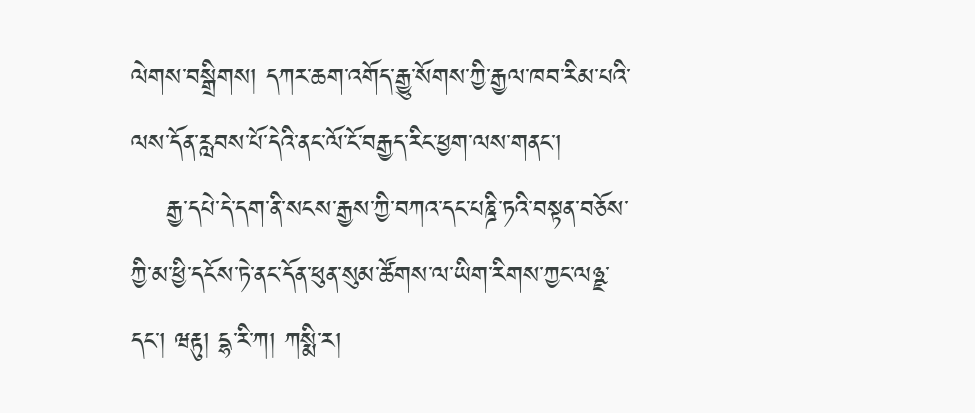ལེགས་བསྒྲིགས། དཀར་ཆག་འགོད་རྒྱུ་སོགས་ཀྱི་རྒྱལ་ཁབ་རིམ་པའི་ལས་དོན་རླབས་པོ་དེའི་ནང་ལོ་ངོ་བརྒྱད་རིང་ཕྱག་ལས་གནང་།
    རྒྱ་དཔེ་དེ་དག་ནི་སངས་རྒྱས་ཀྱི་བཀའ་དང་པཎྜི་ཏའི་བསྟན་བཅོས་ཀྱི་མ་ཕྱི་དངོས་ཏེ་ནང་དོན་ཕུན་སུམ་ཚོགས་ལ་ཡིག་རིགས་ཀྱང་ལཉྫ་དང་། ཝརྟུ། དྷ་རི་ཀ། ཀསྨི་ར།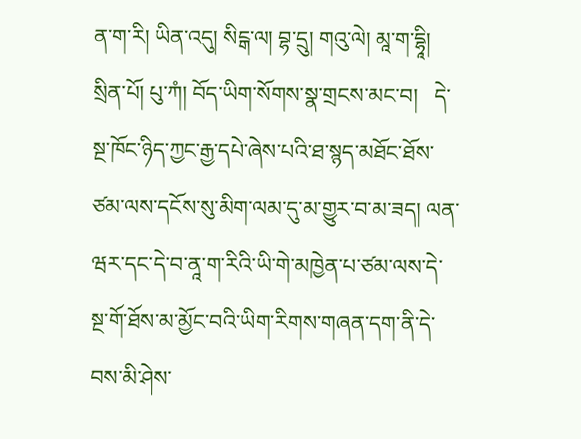ན་ག་རི། ཡིན་འདུ། སིངྒ་ལ། བྷ་དྲུ། གའུ་ལེ། མཱ་ག་དྷཱི། སྲིན་པོ། པུ་ཀཾ། བོད་ཡིག་སོགས་སྣ་གྲངས་མང་བ།   དེ་སྔ་ཁོང་ཉིད་ཀྱང་རྒྱ་དཔེ་ཞེས་པའི་ཐ་སྙད་མཐོང་ཐོས་ཙམ་ལས་དངོས་སུ་མིག་ལམ་དུ་མ་གྱུར་བ་མ་ཟད། ལན་ཝར་དང་དེ་བ་ནཱ་ག་རིའི་ཡི་གེ་མཁྱེན་པ་ཙམ་ལས་དེ་སྔ་གོ་ཐོས་མ་མྱོང་བའི་ཡིག་རིགས་གཞན་དག་ནི་དེ་བས་མི་ཤེས་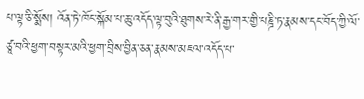པ་ལྟ་ཅི་སྨོས། འོན་ཏེ་ཁོང་སྐོམ་པ་ཆུ་འདོད་ལྟ་བུའི་ཐུགས་རེ་ནི་རྒྱ་གར་གྱི་པཎྜི་ཏ་རྣམས་དང་བོད་ཀྱི་ལོ་ཙཱ་བའི་ཕྱག་བསྟར་མའི་ཕྱག་བྲིས་བྱིན་ཅན་རྣམས་མཇལ་འདོད་པ་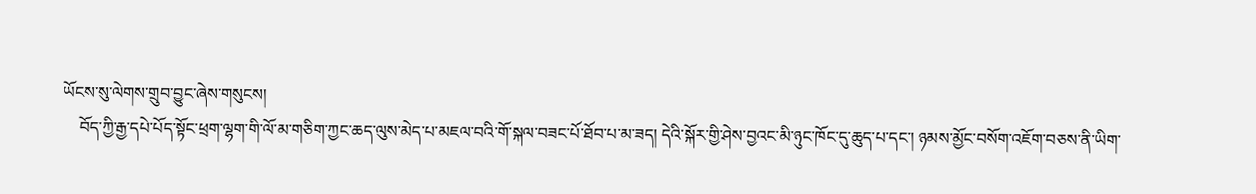ཡོངས་སུ་ལེགས་གྲུབ་བྱུང་ཞེས་གསུངས།
    བོད་ཀྱི་རྒྱ་དཔེ་པོད་སྟོང་ཕྲག་ལྷག་གི་ལོ་མ་གཅིག་ཀྱང་ཆད་ལུས་མེད་པ་མཇལ་བའི་གོ་སྐལ་བཟང་པོ་ཐོབ་པ་མ་ཟད། དེའི་སྐོར་གྱི་ཤེས་བྱའང་མི་ཉུང་ཁོང་དུ་ཆུད་པ་དང་། ཉམས་མྱོང་བསོག་འཇོག་བཅས་ནི་ཡིག་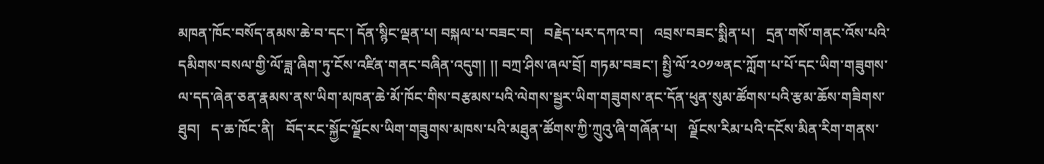མཁན་ཁོང་བསོད་ནམས་ཆེ་བ་དང་། དོན་སྙིང་ལྡན་པ། བསྐལ་པ་བཟང་བ།   བརྗེད་པར་དཀའ་བ།   འབྲས་བཟང་སྨིན་པ།   དྲན་གསོ་གནང་འོས་པའི་དམིགས་བསལ་གྱི་ལོ་ཟླ་ཞིག་ཏུ་ངོས་འཛིན་གནང་བཞིན་འདུག། །། བཀྲ་ཤིས་ཞལ་བྲོ། གཏམ་བཟང་། སྤྱི་ལོ་༢༠༡༧ནང་ཀློག་པ་པོ་དང་ཡིག་གཟུགས་ལ་དད་ཞེན་ཅན་རྣམས་ནས་ཡིག་མཁན་ཆེ་མོ་ཁོང་གིས་བརྩམས་པའི་ལེགས་སྦྱར་ཡིག་གཟུགས་ནང་དོན་ཕུན་སུམ་ཚོགས་པའི་རྩམ་ཆོས་གཟིགས་ཐུབ།   ད་ཆ་ཁོང་ནི།   བོད་རང་སྐྱོང་ལྗོངས་ཡིག་གཟུགས་མཁས་པའི་མཐུན་ཚོགས་ཀྱི་ཀྲུའུ་ཞི་གཞོན་པ།   ལྗོངས་རིམ་པའི་དངོས་མིན་རིག་གནས་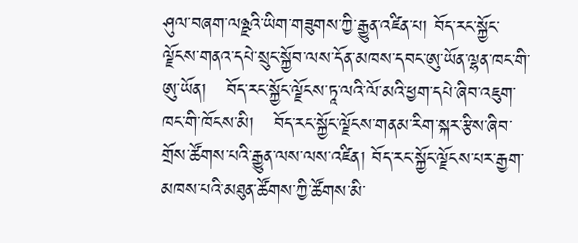ཤུལ་བཞག་ལཉྫའི་ཡིག་གཟུགས་ཀྱི་རྒྱུན་འཛིན་པ། བོད་རང་སྐྱོང་ལྗོངས་གནའ་དཔེ་སྲུང་སྐྱོབ་ལས་དོན་མཁས་དབང་ཨུ་ཡོན་ལྷན་ཁང་གི་ཨུ་ཡོན།   བོད་རང་སྐྱོང་ལྗོངས་ཏཱ་ལའི་ལོ་མའི་ཕྱག་དཔེ་ཞིབ་འཇུག་ཁང་གི་ཁོངས་མི།   བོད་རང་སྐྱོང་ལྗོངས་གནམ་རིག་སྐར་རྩིས་ཞིབ་གྲོས་ཚོགས་པའི་རྒྱུན་ལས་ལས་འཛིན། བོད་རང་སྐྱོང་ལྗོངས་པར་རྒྱག་མཁས་པའི་མཐུན་ཚོགས་ཀྱི་ཚོགས་མི་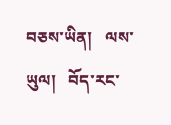བཅས་ཡིན།   ལས་ཡུལ།   བོད་རང་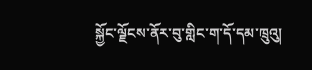སྐྱོང་ལྗོངས་ནོར་བུ་གླིང་ག་དོ་དམ་ཁྲུའུ།